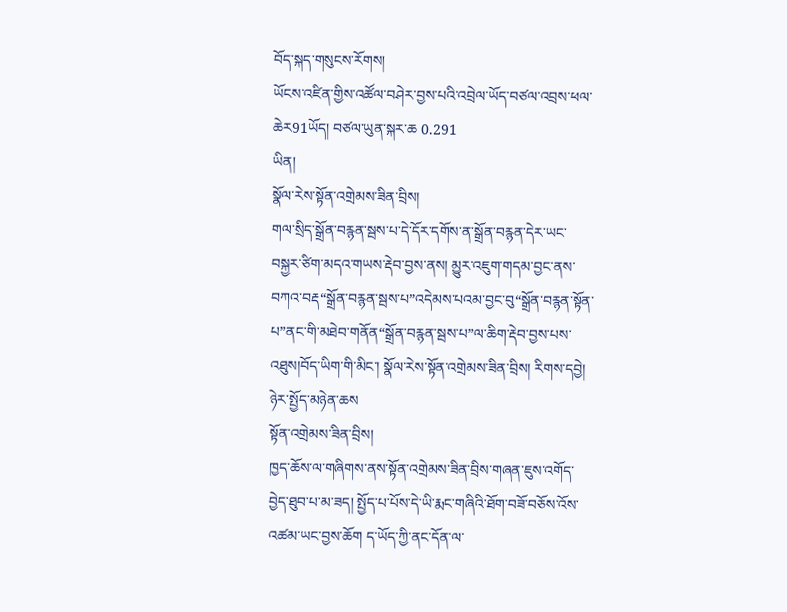བོད་སྐད་གསུངས་རོགས།
ཡོངས་འཛིན་གྱིས་འཚོལ་བཤེར་བྱས་པའི་འབྲེལ་ཡོད་བཙལ་འབྲས་ཕལ་ཆེར91ཡོད། བཙལ་ཡུན་སྐར་ཆ 0.291
ཡིན།
སྣོལ་རེས་སྟོན་འགྲེམས་ཟིན་བྲིས།
གལ་སྲིད་སྒྲོན་བརྙན་སྦས་པ་དེ་དོར་དགོས་ན་སྒྲོན་བརྙན་དེར་ཡང་བསྐྱར་ཙིག་མདའ་གཡས་རྡེབ་བྱས་ནས། མྱུར་འཇུག་གདམ་བྱང་ནས་བཀའ་བརྡ“སྒྲོན་བརྙན་སྦས་པ”འདེམས་པའམ་བྱང་བུ“སྒྲོན་བརྙན་སྟོན་པ”ནང་གི་མཐེབ་གནོན“སྒྲོན་བརྙན་སྦས་པ”ལ་ཆིག་རྡེབ་བྱས་པས་འཐུས།བོད་ཡིག་གི་མིང་། སྣོལ་རེས་སྟོན་འགྲེམས་ཟིན་བྲིས། རིགས་དབྱེ། ཉེར་སྤྱོད་མཉེན་ཆས
སྟོན་འགྲེམས་ཟིན་བྲིས།
ཁྱད་ཆོས་ལ་གཞིགས་ནས་སྟོན་འགྲེམས་ཟིན་བྲིས་གཞན་ཇུས་འགོད་བྱེད་ཐུབ་པ་མ་ཟད། སྤྱོད་པ་པོས་དེ་ཡི་རྨང་གཞིའི་ཐོག་བཟོ་བཅོས་འོས་འཚམ་ཡང་བྱས་ཆོག ད་ཡོད་ཀྱི་ནང་དོན་ལ་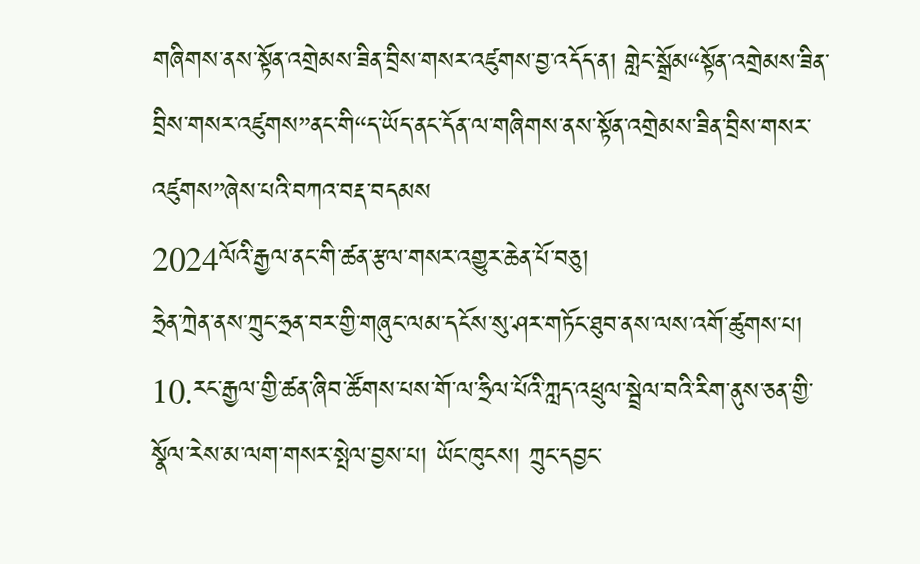གཞིགས་ནས་སྟོན་འགྲེམས་ཟིན་བྲིས་གསར་འཛུགས་བྱ་འདོད་ན། གླེང་སྒྲོམ“སྟོན་འགྲེམས་ཟིན་བྲིས་གསར་འཛུགས”ནང་གི“ད་ཡོད་ནང་དོན་ལ་གཞིགས་ནས་སྟོན་འགྲེམས་ཟིན་བྲིས་གསར་འཛུགས”ཞེས་པའི་བཀའ་བརྡ་བདམས
2024ལོའི་རྒྱལ་ནང་གི་ཚན་རྩལ་གསར་འགྱུར་ཆེན་པོ་བཅུ།
ཧྲེན་ཀྲེན་ནས་ཀྲུང་ཧྲན་བར་གྱི་གཞུང་ལམ་དངོས་སུ་ཤར་གཏོང་ཐུབ་ནས་ལས་འགོ་ཚུགས་པ། 10.རང་རྒྱལ་གྱི་ཚན་ཞིབ་ཚོགས་པས་གོ་ལ་ཧྲིལ་པོའི་ཀླད་འཕྲུལ་སྦྲེལ་བའི་རིག་ནུས་ཅན་གྱི་སྣོལ་རེས་མ་ལག་གསར་སྤེལ་བྱས་པ། ཡོང་ཁུངས། ཀྲུང་དབྱང་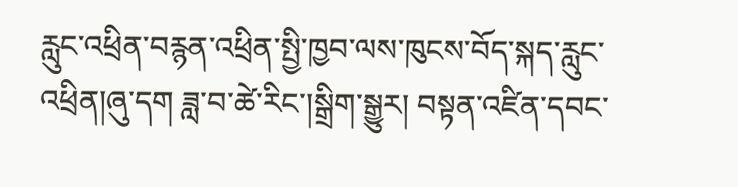རླུང་འཕྲིན་བརྙན་འཕྲིན་སྤྱི་ཁྱབ་ལས་ཁུངས་བོད་སྐད་རླུང་འཕྲིན།ཞུ་དག ཟླ་བ་ཚེ་རིང་།སྒྲིག་སྒྱུར། བསྟན་འཛིན་དབང་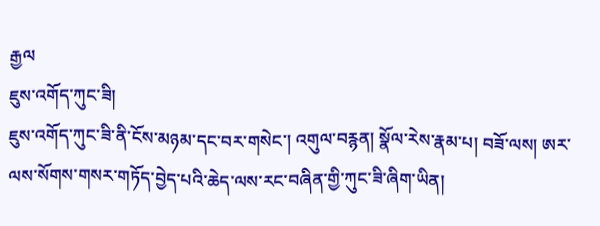རྒྱལ
ཇུས་འགོད་ཀུང་ཟི།
ཇུས་འགོད་ཀུང་ཟི་ནི་ངོས་མཉམ་དང་བར་གསེང་། འགུལ་བརྙན། སྣོལ་རེས་རྣམ་པ། བཟོ་ལས། ཨར་ལས་སོགས་གསར་གཏོད་བྱེད་པའི་ཆེད་ལས་རང་བཞིན་གྱི་ཀུང་ཟི་ཞིག་ཡིན།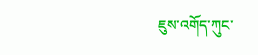ཇུས་འགོད་ཀུང་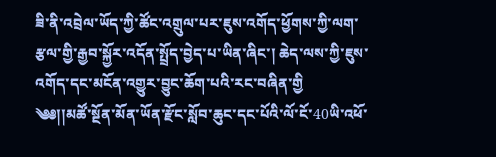ཟི་ནི་འབྲེལ་ཡོད་ཀྱི་ཚོང་འགྲུལ་པར་ཇུས་འགོད་ཕྱོགས་ཀྱི་ལག་རྩལ་གྱི་རྒྱབ་སྐྱོར་འདོན་སྤྲོད་བྱེད་པ་ཡིན་ཞིང་། ཆེད་ལས་ཀྱི་ཇུས་འགོད་དང་མངོན་འགྱུར་བྱུང་ཆོག་པའི་རང་བཞིན་གྱི
༄༅།།མཚོ་སྔོན་མོན་ཡོན་རྫོང་སློབ་ཆུང་དང་པོའི་ལོ་ངོ་40ཡི་འཕོ་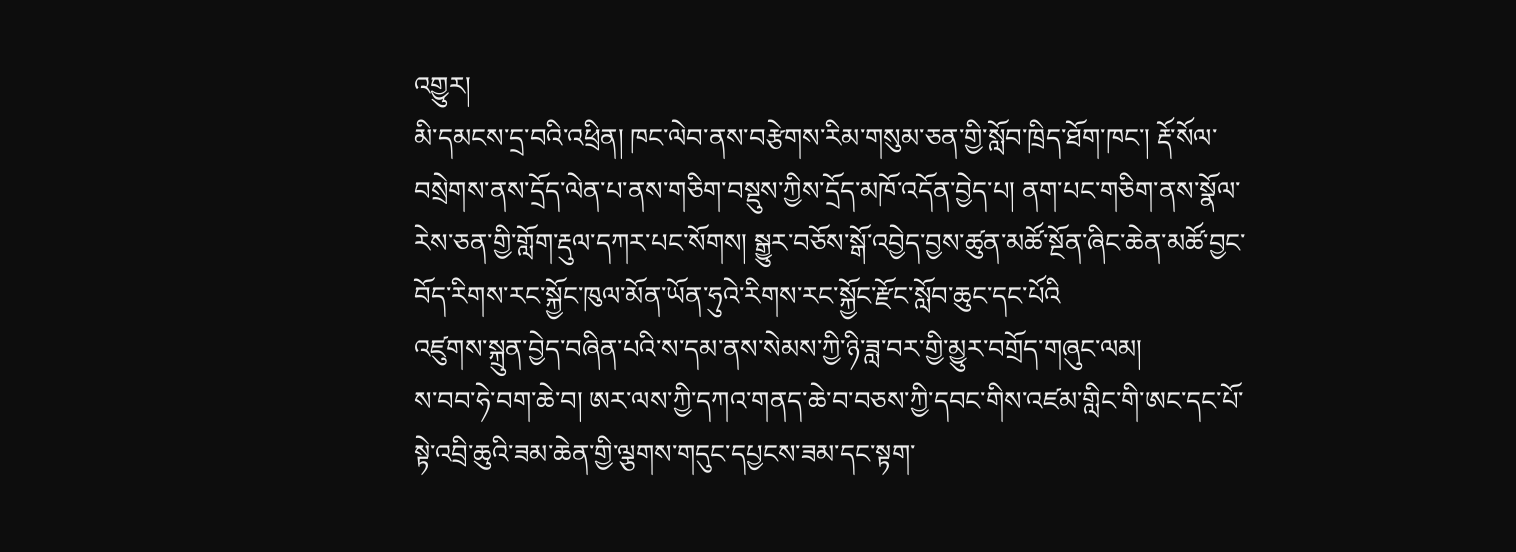འགྱུར།
མི་དམངས་དྲ་བའི་འཕྲིན། ཁང་ལེབ་ནས་བརྩེགས་རིམ་གསུམ་ཅན་གྱི་སློབ་ཁྲིད་ཐོག་ཁང་། རྡོ་སོལ་བསྲེགས་ནས་དྲོད་ལེན་པ་ནས་གཅིག་བསྡུས་ཀྱིས་དྲོད་མཁོ་འདོན་བྱེད་པ། ནག་པང་གཅིག་ནས་སྣོལ་རེས་ཅན་གྱི་གློག་རྡུལ་དཀར་པང་སོགས། སྒྱུར་བཅོས་སྒོ་འབྱེད་བྱས་ཚུན་མཚོ་སྔོན་ཞིང་ཆེན་མཚོ་བྱང་བོད་རིགས་རང་སྐྱོང་ཁུལ་མོན་ཡོན་ཧུའེ་རིགས་རང་སྐྱོང་རྫོང་སློབ་ཆུང་དང་པོའི
འཛུགས་སྐྲུན་བྱེད་བཞིན་པའི་ས་དམ་ནས་སེམས་ཀྱི་ཉི་ཟླ་བར་གྱི་མྱུར་བགྲོད་གཞུང་ལམ།
ས་བབ་ཧེ་བག་ཆེ་བ། ཨར་ལས་ཀྱི་དཀའ་གནད་ཆེ་བ་བཅས་ཀྱི་དབང་གིས་འཛམ་གླིང་གི་ཨང་དང་པོ་སྟེ་འབྲི་ཆུའི་ཟམ་ཆེན་གྱི་ལྕགས་གདུང་དཔྱངས་ཟམ་དང་སྟག་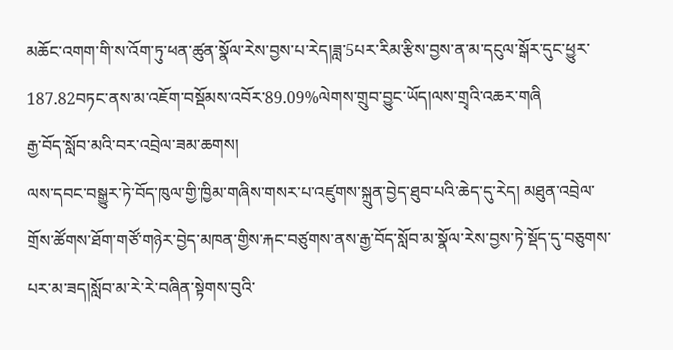མཆོང་འགག་གི་ས་འོག་ཏུ་ཕན་ཚུན་སྣོལ་རེས་བྱས་པ་རེད།ཟླ་5པར་རིམ་རྩིས་བྱས་ན་མ་དངུལ་སྒོར་དུང་ཕྱུར་187.82བཏང་ནས་མ་འཇོག་བསྡོམས་འབོར་89.09%ལེགས་གྲུབ་བྱུང་ཡོད།ལས་གྲྭའི་འཆར་གཞི
རྒྱ་བོད་སློབ་མའི་བར་འབྲེལ་ཟམ་ཆགས།
ལས་དབང་བསྒྱུར་ཏེ་བོད་ཁུལ་གྱི་ཁྱིམ་གཞིས་གསར་པ་འཛུགས་སྐྲུན་བྱེད་ཐུབ་པའི་ཆེད་དུ་རེད། མཐུན་འབྲེལ་གྲོས་ཚོགས་ཐོག་གཙོ་གཉེར་བྱེད་མཁན་གྱིས་རྐང་བཙུགས་ནས་རྒྱ་བོད་སློབ་མ་སྣོལ་རེས་བྱས་ཏེ་སྡོད་དུ་བཅུགས་པར་མ་ཟད།སློབ་མ་རེ་རེ་བཞིན་སྟེགས་བུའི་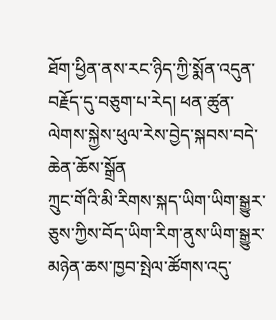ཐོག་ཕྱིན་ནས་རང་ཉིད་ཀྱི་སྨོན་འདུན་བརྗོད་དུ་བཅུག་པ་རེད། ཕན་ཚུན་ལེགས་སྐྱེས་ཕུལ་རེས་བྱེད་སྐབས་བདེ་ཆེན་ཆོས་སྒྲོན
ཀྲུང་གོའི་མི་རིགས་སྐད་ཡིག་ཡིག་སྒྱུར་ཅུས་ཀྱིས་བོད་ཡིག་རིག་ནུས་ཡིག་སྒྱུར་མཉེན་ཆས་ཁྱབ་སྤེལ་ཚོགས་འདུ་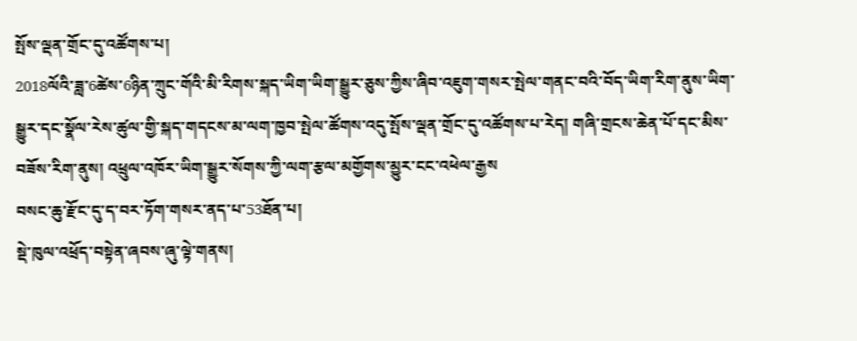སྤོས་ལྡན་གྲོང་དུ་འཚོགས་པ།
2018ལོའི་ཟླ་6ཚེས་6ཉིན་ཀྲུང་གོའི་མི་རིགས་སྐད་ཡིག་ཡིག་སྒྱུར་ཅུས་ཀྱིས་ཞིབ་འཇུག་གསར་སྤེལ་གནང་བའི་བོད་ཡིག་རིག་ནུས་ཡིག་སྒྱུར་དང་སྣོལ་རེས་ཚུལ་གྱི་སྐད་གདངས་མ་ལག་ཁྱབ་སྤེལ་ཚོགས་འདུ་སྤོས་ལྡན་གྲོང་དུ་འཚོགས་པ་རེད། གཞི་གྲངས་ཆེན་པོ་དང་མིས་བཟོས་རིག་ནུས། འཕྲུལ་འཁོར་ཡིག་སྒྱུར་སོགས་ཀྱི་ལག་རྩལ་མགྱོགས་མྱུར་ངང་འཕེལ་རྒྱས
བསང་ཆུ་རྫོང་དུ་ད་བར་ཏོག་གསར་ནད་པ་53ཐོན་པ།
སྡེ་ཁུལ་འཕྲོད་བསྟེན་ཞབས་ཞུ་ལྟེ་གནས།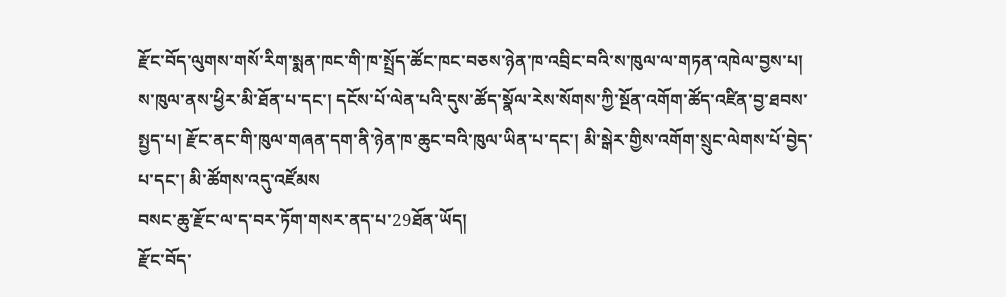རྫོང་བོད་ལུགས་གསོ་རིག་སྨན་ཁང་གི་ཁ་སྤྲོད་ཚོང་ཁང་བཅས་ཉེན་ཁ་འབྲིང་བའི་ས་ཁུལ་ལ་གཏན་འཁེལ་བྱས་པ། ས་ཁུལ་ནས་ཕྱིར་མི་ཐོན་པ་དང་། དངོས་པོ་ལེན་པའི་དུས་ཚོད་སྣོལ་རེས་སོགས་ཀྱི་སྔོན་འགོག་ཚོད་འཛིན་བྱ་ཐབས་སྤྱད་པ། རྫོང་ནང་གི་ཁུལ་གཞན་དག་ནི་ཉེན་ཁ་ཆུང་བའི་ཁུལ་ཡིན་པ་དང་། མི་སྒེར་གྱིས་འགོག་སྲུང་ལེགས་པོ་བྱེད་པ་དང་། མི་ཚོགས་འདུ་འཛོམས
བསང་ཆུ་རྫོང་ལ་ད་བར་ཏོག་གསར་ནད་པ་29ཐོན་ཡོད།
རྫོང་བོད་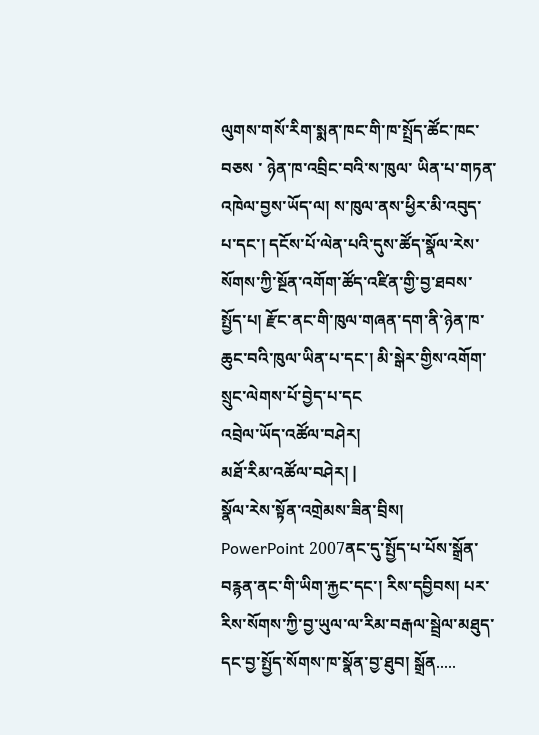ལུགས་གསོ་རིག་སྨན་ཁང་གི་ཁ་སྤྲོད་ཚོང་ཁང་བཅས ་ ཉེན་ཁ་འབྲིང་བའི་ས་ཁུལ་ ཡིན་པ་གཏན་འཁེལ་བྱས་ཡོད་ལ། ས་ཁུལ་ནས་ཕྱིར་མི་འབུད་པ་དང་། དངོས་པོ་ལེན་པའི་དུས་ཚོད་སྣོལ་རེས་སོགས་ཀྱི་སྔོན་འགོག་ཚོད་འཛིན་གྱི་བྱ་ཐབས་སྤྱོད་པ། རྫོང་ནང་གི་ཁུལ་གཞན་དག་ནི་ཉེན་ཁ་ཆུང་བའི་ཁུལ་ཡིན་པ་དང་། མི་སྒེར་གྱིས་འགོག་སྲུང་ལེགས་པོ་བྱེད་པ་དང
འབྲེལ་ཡོད་འཚོལ་བཤེར།
མཐོ་རིམ་འཚོལ་བཤེར། |
སྣོལ་རེས་སྟོན་འགྲེམས་ཟིན་བྲིས།
PowerPoint 2007ནང་དུ་སྤྱོད་པ་པོས་སྒྲོན་བརྙན་ནང་གི་ཡིག་རྐྱང་དང་། རིས་དབྱིབས། པར་རིས་སོགས་ཀྱི་བྱ་ཡུལ་ལ་རིམ་བརྒལ་སྦྲེལ་མཐུད་དང་བྱ་སྤྱོད་སོགས་ཁ་སྣོན་བྱ་ཐུབ། སྒྲོན.....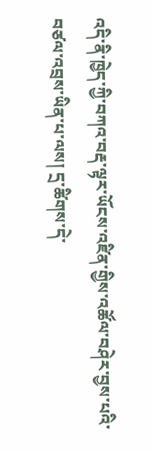འདི་ནི་ཁྱེད་ཀྱི་བཀའ་བརྡ་ལྟར་ཡོངས་འཛིན་གྱིས་འཚོལ་བཤེར་བྱས་པའི་བཙལ་འབྲས་ཡིན་པ་ལས། དྲ་ཚིགས་དེ་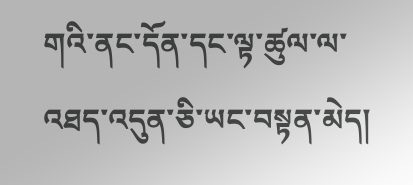གའི་ནང་དོན་དང་ལྟ་ཚུལ་ལ་འཐད་འདུན་ཅི་ཡང་བསྟན་མེད།